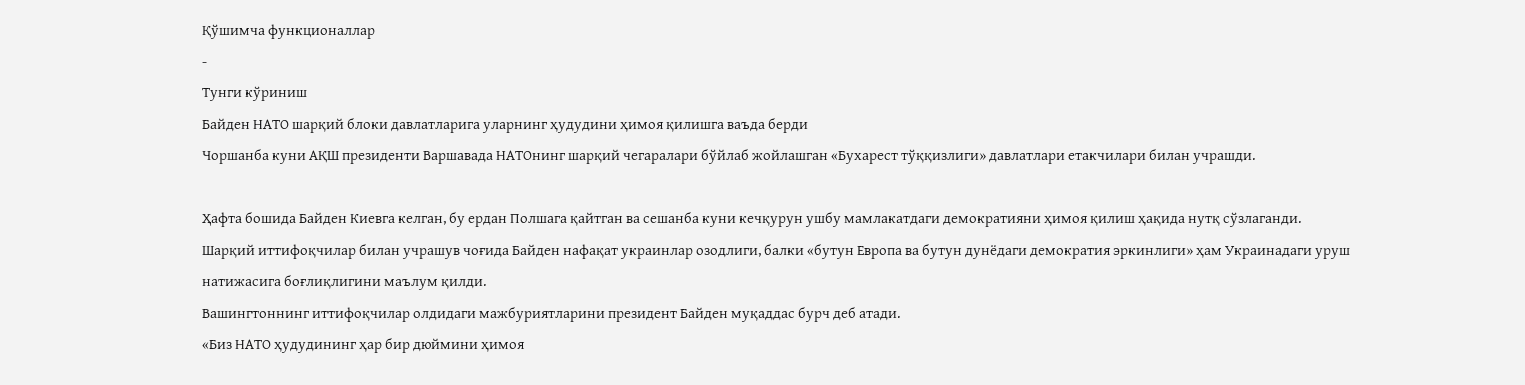Қўшимча функционаллар
-
Тунги кўриниш
Байден НАТО шарқий блоки давлатларига уларнинг ҳудудини ҳимоя қилишга ваъда берди
Чоршанба куни АҚШ президенти Варшавада НАТОнинг шарқий чегаралари бўйлаб жойлашган «Бухарест тўққизлиги» давлатлари етакчилари билан учрашди.

Ҳафта бошида Байден Киевга келган, бу ердан Полшага қайтган ва сешанба куни кечқурун ушбу мамлакатдаги демократияни ҳимоя қилиш ҳақида нутқ сўзлаганди.
Шарқий иттифоқчилар билан учрашув чоғида Байден нафақат украинлар озодлиги, балки «бутун Европа ва бутун дунёдаги демократия эркинлиги» ҳам Украинадаги уруш натижасига боғлиқлигини маълум қилди.
Вашингтоннинг иттифоқчилар олдидаги мажбуриятларини президент Байден муқаддас бурч деб атади.
«Биз НАТО ҳудудининг ҳар бир дюймини ҳимоя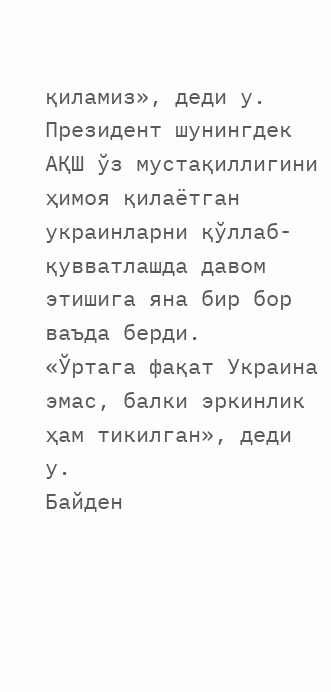қиламиз», деди у.
Президент шунингдек АҚШ ўз мустақиллигини ҳимоя қилаётган украинларни қўллаб-қувватлашда давом этишига яна бир бор ваъда берди.
«Ўртага фақат Украина эмас, балки эркинлик ҳам тикилган», деди у.
Байден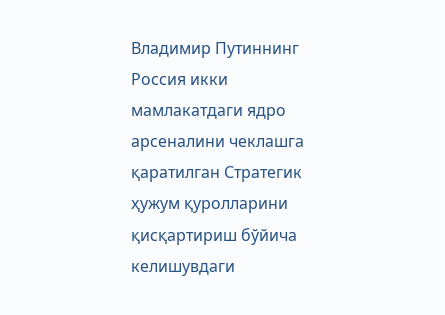Владимир Путиннинг Россия икки мамлакатдаги ядро арсеналини чеклашга қаратилган Стратегик ҳужум қуролларини қисқартириш бўйича келишувдаги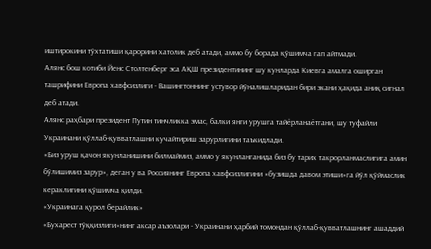иштирокини тўхтатиши қарорини хатолик деб атади, аммо бу борада қўшимча гап айтмади.
Алянс бош котиби Йенс Столтенберг эса АҚШ президентининг шу кунларда Киевга амалга оширган ташрифини Европа хавфсизлиги - Вашингтоннинг устувор йўналишларидан бири экани ҳақида аниқ сигнал деб атади.
Алянс раҳбари президент Путин тинчликка эмас, балки янги урушга тайёрланаётгани, шу туфайли Украинани қўллаб-қувватлашни кучайтириш зарурлигини таъкидлади.
«Биз уруш қачон якунланишини билмаймиз, аммо у якунланганида биз бу тарих такрорланмаслигига амин бўлишимиз зарур», деган у ва Россиянинг Европа хавфсизлигини «бузишда давом этиши»га йўл қўймаслик кераклигини қўшимча қилди.
«Украинага қурол берайлик»
«Бухарест тўққизлиги»нинг аксар аъзолари - Украинани ҳарбий томондан қўллаб-қувватлашнинг ашаддий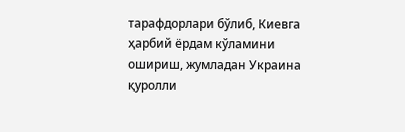тарафдорлари бўлиб, Киевга ҳарбий ёрдам кўламини ошириш, жумладан Украина қуролли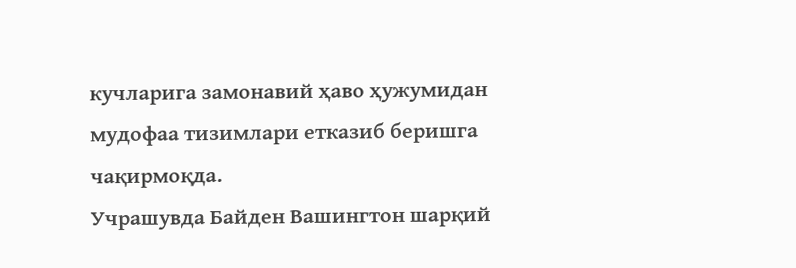кучларига замонавий ҳаво ҳужумидан мудофаа тизимлари етказиб беришга чақирмоқда.
Учрашувда Байден Вашингтон шарқий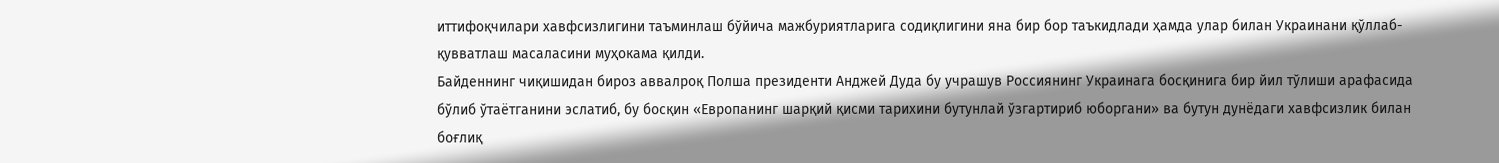иттифоқчилари хавфсизлигини таъминлаш бўйича мажбуриятларига содиқлигини яна бир бор таъкидлади ҳамда улар билан Украинани қўллаб-қувватлаш масаласини муҳокама қилди.
Байденнинг чиқишидан бироз аввалроқ Полша президенти Анджей Дуда бу учрашув Россиянинг Украинага босқинига бир йил тўлиши арафасида бўлиб ўтаётганини эслатиб, бу босқин «Европанинг шарқий қисми тарихини бутунлай ўзгартириб юборгани» ва бутун дунёдаги хавфсизлик билан боғлиқ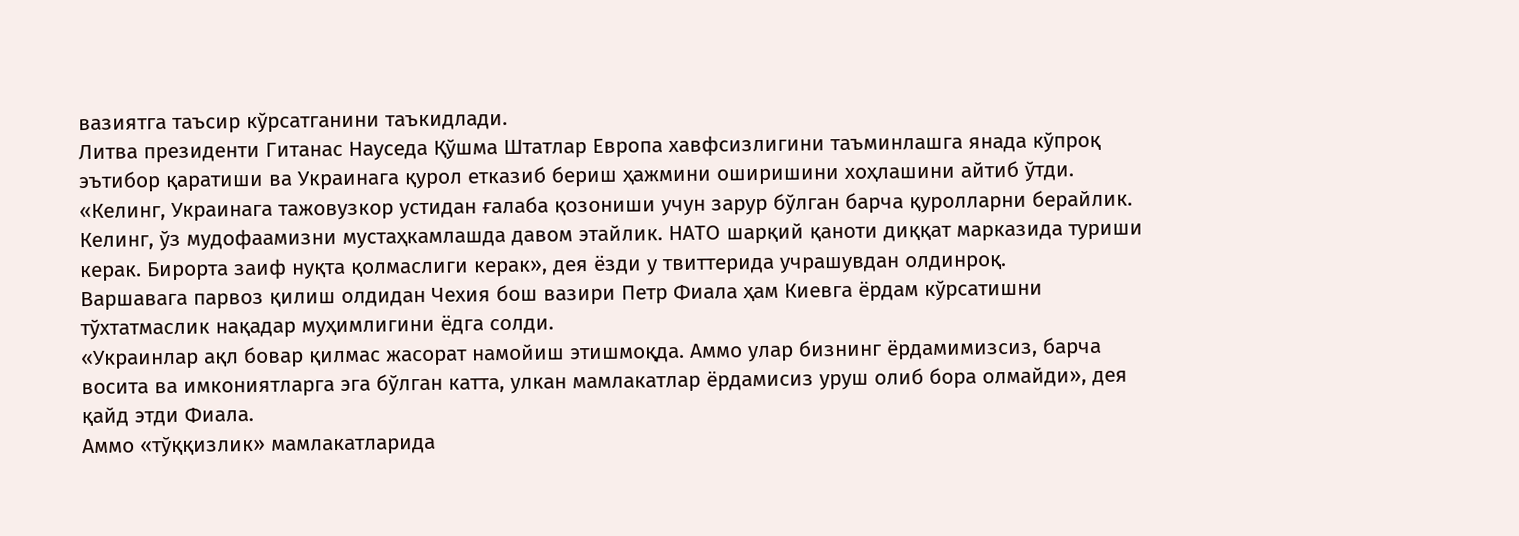вазиятга таъсир кўрсатганини таъкидлади.
Литва президенти Гитанас Науседа Қўшма Штатлар Европа хавфсизлигини таъминлашга янада кўпроқ эътибор қаратиши ва Украинага қурол етказиб бериш ҳажмини оширишини хоҳлашини айтиб ўтди.
«Келинг, Украинага тажовузкор устидан ғалаба қозониши учун зарур бўлган барча қуролларни берайлик. Келинг, ўз мудофаамизни мустаҳкамлашда давом этайлик. НАТО шарқий қаноти диққат марказида туриши керак. Бирорта заиф нуқта қолмаслиги керак», дея ёзди у твиттерида учрашувдан олдинроқ.
Варшавага парвоз қилиш олдидан Чехия бош вазири Петр Фиала ҳам Киевга ёрдам кўрсатишни тўхтатмаслик нақадар муҳимлигини ёдга солди.
«Украинлар ақл бовар қилмас жасорат намойиш этишмоқда. Аммо улар бизнинг ёрдамимизсиз, барча восита ва имкониятларга эга бўлган катта, улкан мамлакатлар ёрдамисиз уруш олиб бора олмайди», дея қайд этди Фиала.
Аммо «тўққизлик» мамлакатларида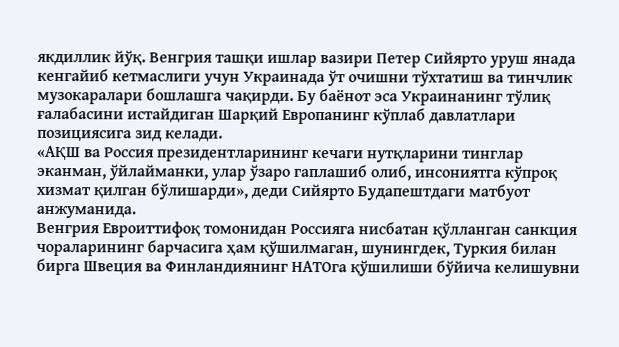якдиллик йўқ. Венгрия ташқи ишлар вазири Петер Сийярто уруш янада кенгайиб кетмаслиги учун Украинада ўт очишни тўхтатиш ва тинчлик музокаралари бошлашга чақирди. Бу баёнот эса Украинанинг тўлиқ ғалабасини истайдиган Шарқий Европанинг кўплаб давлатлари позициясига зид келади.
«АҚШ ва Россия президентларининг кечаги нутқларини тинглар эканман, ўйлайманки, улар ўзаро гаплашиб олиб, инсониятга кўпроқ хизмат қилган бўлишарди», деди Сийярто Будапештдаги матбуот анжуманида.
Венгрия Евроиттифоқ томонидан Россияга нисбатан қўлланган санкция чораларининг барчасига ҳам қўшилмаган, шунингдек, Туркия билан бирга Швеция ва Финландиянинг НАТОга қўшилиши бўйича келишувни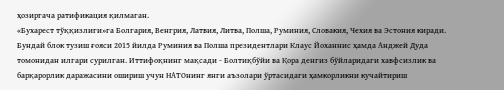ҳозиргача ратификация қилмаган.
«Бухарест тўққизлиги»га Болгария, Венгрия, Латвия, Литва, Полша, Руминия, Словакия, Чехия ва Эстония киради. Бундай блок тузиш ғояси 2015 йилда Руминия ва Полша президентлари Клаус Йоханнис ҳамда Анджей Дуда томонидан илгари сурилган. Иттифоқнинг мақсади - Болтиқбўйи ва Қора денгиз бўйларидаги хавфсизлик ва барқарорлик даражасини ошириш учун НАТОнинг янги аъзолари ўртасидаги ҳамкорликни кучайтириш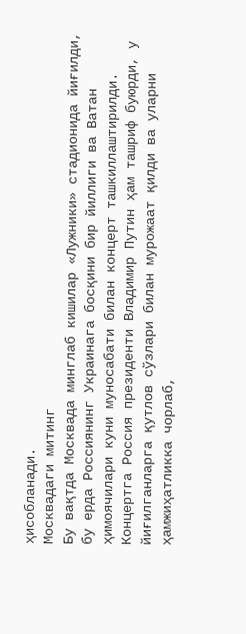ҳисобланади.
Москвадаги митинг
Бу вақтда Москвада минглаб кишилар «Лужники» стадионида йиғилди, бу ерда Россиянинг Украинага босқини бир йиллиги ва Ватан ҳимоячилари куни муносабати билан концерт ташкиллаштирилди.
Концертга Россия президенти Владимир Путин ҳам ташриф буюрди, у йиғилганларга қутлов сўзлари билан мурожаат қилди ва уларни ҳамжиҳатликка чорлаб,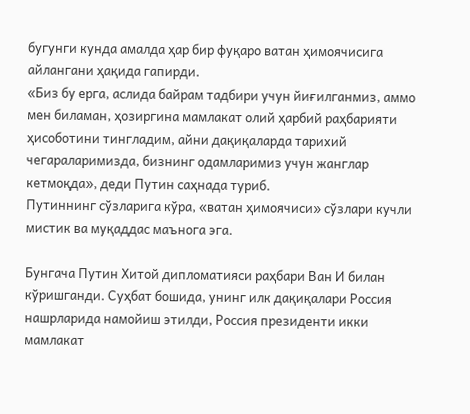бугунги кунда амалда ҳар бир фуқаро ватан ҳимоячисига айлангани ҳақида гапирди.
«Биз бу ерга, аслида байрам тадбири учун йиғилганмиз, аммо мен биламан, ҳозиргина мамлакат олий ҳарбий раҳбарияти ҳисоботини тингладим, айни дақиқаларда тарихий чегараларимизда, бизнинг одамларимиз учун жанглар кетмоқда», деди Путин саҳнада туриб.
Путиннинг сўзларига кўра, «ватан ҳимоячиси» сўзлари кучли мистик ва муқаддас маънога эга.

Бунгача Путин Хитой дипломатияси раҳбари Ван И билан кўришганди. Суҳбат бошида, унинг илк дақиқалари Россия нашрларида намойиш этилди, Россия президенти икки мамлакат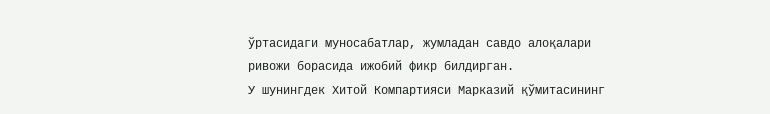ўртасидаги муносабатлар, жумладан савдо алоқалари ривожи борасида ижобий фикр билдирган.
У шунингдек Хитой Компартияси Марказий қўмитасининг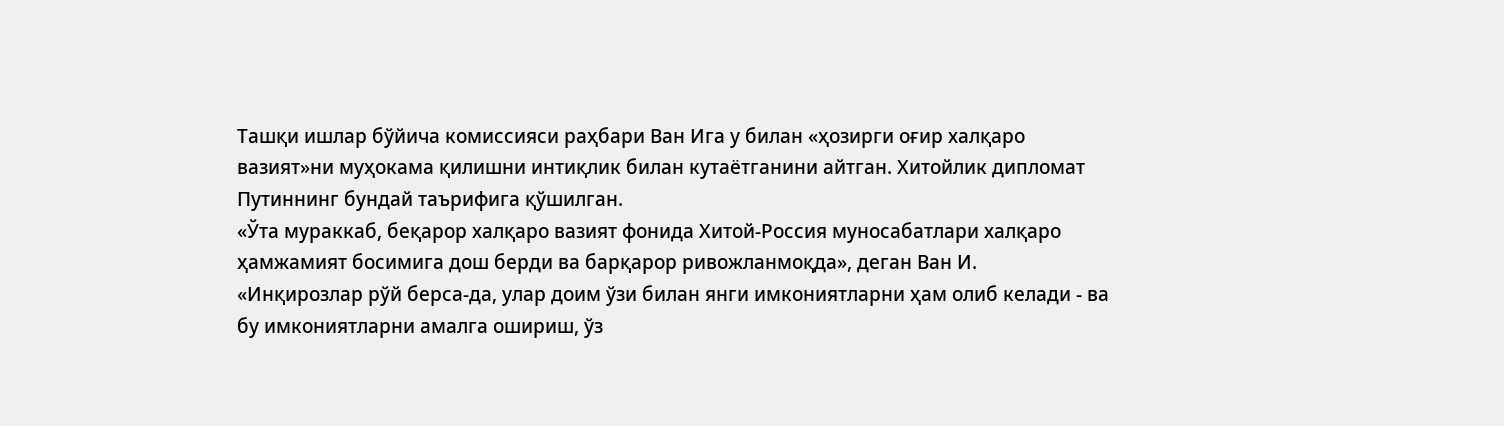Ташқи ишлар бўйича комиссияси раҳбари Ван Ига у билан «ҳозирги оғир халқаро вазият»ни муҳокама қилишни интиқлик билан кутаётганини айтган. Хитойлик дипломат Путиннинг бундай таърифига қўшилган.
«Ўта мураккаб, беқарор халқаро вазият фонида Хитой-Россия муносабатлари халқаро ҳамжамият босимига дош берди ва барқарор ривожланмоқда», деган Ван И.
«Инқирозлар рўй берса-да, улар доим ўзи билан янги имкониятларни ҳам олиб келади - ва бу имкониятларни амалга ошириш, ўз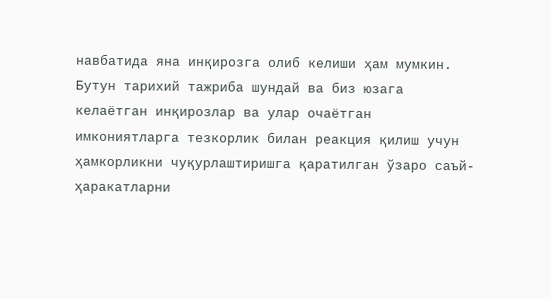навбатида яна инқирозга олиб келиши ҳам мумкин. Бутун тарихий тажриба шундай ва биз юзага келаётган инқирозлар ва улар очаётган имкониятларга тезкорлик билан реакция қилиш учун ҳамкорликни чуқурлаштиришга қаратилган ўзаро саъй-ҳаракатларни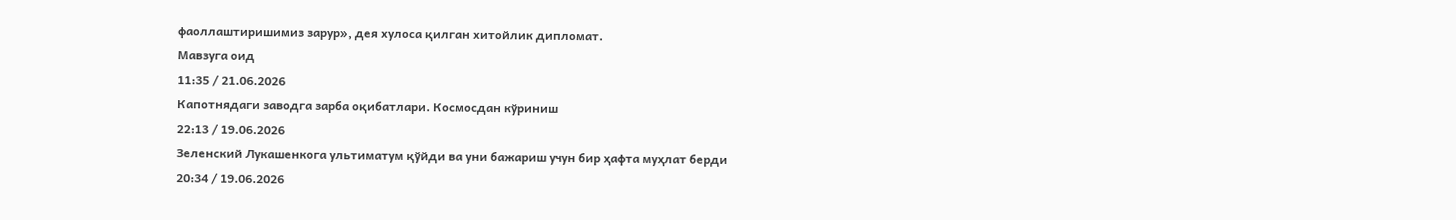фаоллаштиришимиз зарур», дея хулоса қилган хитойлик дипломат.
Мавзуга оид
11:35 / 21.06.2026
Капотнядаги заводга зарба оқибатлари. Космосдан кўриниш
22:13 / 19.06.2026
Зеленский Лукашенкога ультиматум қўйди ва уни бажариш учун бир ҳафта муҳлат берди
20:34 / 19.06.2026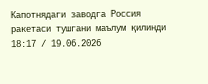Капотнядаги заводга Россия ракетаси тушгани маълум қилинди
18:17 / 19.06.2026